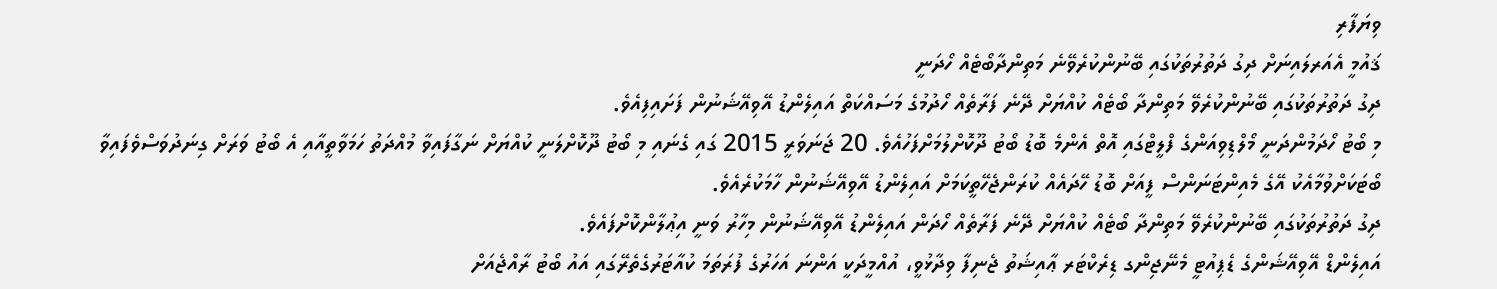ވިޔަފާރި
ޤައުމީ އެއަރލައިނަށް ދިގު ދަތުރުތަކުގައި ބޭނުންކުރެވޭނެ މަތިންދާބޯޓެއް ހޯދަނީ
ދިގު ދަތުރުތަކުގައި ބޭނުންކުރެވޭ މަތިންދާ ބޯޓެއް ކުއްޔަށް ދޭނެ ފަރާތެއް ހޯދުމުގެ މަސައްކަތް އައިލެންޑު އޭވިއޭޝަނުން ފަށައިފިއެވެ.
މި ބޯޓު ހޯދަމުންދަނީ މޯލްޑިވިއަންގެ ފްލީޓްގައި އޮތް އެންމެ ބޮޑު ބޯޓު ދޫކޮށްލުމަށްފަހުއެވެ. 20 ޖަނަވަރީ 2015 ގައި ގެނައި މި ބޯޓު ދޫކޮށްލަނީ ކުއްޔަށް ނަގާފައިވާ މުއްދަތު ހަމަވާތީއާއި އެ ބޯޓު ވަރަށް ގިނަދުވަސްވެފައިވާ ބޯޓަކަށްވުމާއެކު އޭގެ މެއިންޓަނަންސް ފީއަށް ބޮޑު ހޭދައެއް ކުރަންޖެހޭތީކަމަށް އައިލެންޑު އޭވިއޭޝަނުން ހާމަކުރެއެވެ.
ދިގު ދަތުރުތަކުގައި ބޭނުންކުރެވޭ މަތިންދާ ބޯޓެއް ކުއްޔަށް ދޭނެ ފަރާތެއް ހޯދަން އައިލެންޑު އޭވިއޭޝަނުން މިހާރު ވަނީ އިޢުލާންކޮށްފައެވެ.
އައިލެންޑް އޭވިއޭޝަންގެ ޑެޕިއުޓީ މެނޭޖިންގ ޑިރެކްޓަރ ޢާއިޝަތު ޖެނިފާ ވިދާޅުވީ، އުއްމީދަކީ އަންނަ އަހަރުގެ ފުރަތަމަ ކުއާޓަރުގެތެރޭގައި އައު ބޯޓު ރާއްޖެއަށް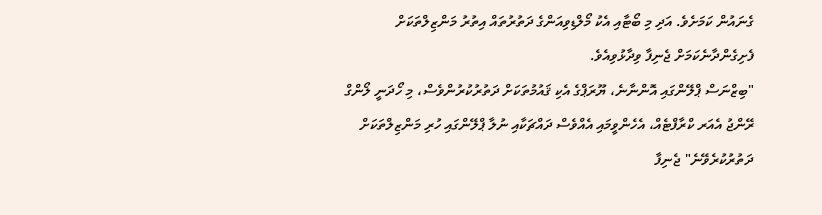ގެނައުން ކަމަށެވެ. އަދި މި ބޯޓާއި އެކު މޯލްޑިވިއަންގެ ދަތުރުތައް އިތުރު މަންޒިލްތަކަށް ފެށިގެންދާނެކަމަށް ޖެނިފާ ވިދާޅުވިއެވެ.
"ބިޒްނަސް ޕްލޭންގައި އޮންނާނެ، ޔޫރަޕްގެ އެކި ޤައުމުތަކަށް ދަތުރުކުރުންވެސް، މި ހޯދަނީ ލޯންގް ރޭންޖު އެއަރ ކްރާފްޓެއް، އެހެންވީމައި އެއްވެސް ދައްޗަކާއި ނުލާ ޕްލޭންގައި ހުރި މަންޒިލްތަކަށް ދަތުރުކުރެވޭނެ" ޖެނިފާ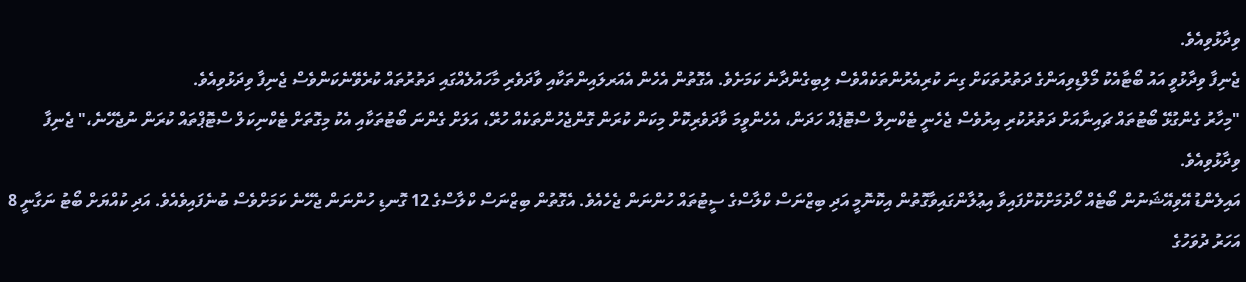ވިދާޅުވިއެވެ.
ޖެނިފާ ވިދާޅުވީ އައު ބޯޓާއެކު މޯލްޑިވިއަންގެ ދަތުރުތަކަށް ގިނަ ކުރިއެރުންތަކެއްވެސް ލިބިގެންދާނެ ކަމަށެވެ. އެގޮތުން އެހެން އެއަރލައިންތަކާއި ވާދަވެރި މާހައުލެއްގައި ދަތުރުތައް ކުރެވޭނެކަންވެސް ޖެނިފާ ވިދަޅުވިއެވެ.
"މިހާރު ގެންގުޅޭ ބޯޓުތައް ޗައިނާއަށް ދަތުރުކުރި އިރުވެސް ޖެހެނީ ޓެކްނިލް ސްޓޮޕެއް ހަދަން، އެހެންވީމަ ވާދަވެރިކޮށް މިކަން ކުރަން ގޮންޖެހުންތަކެއް ހުރޭ، އަލަށް ގެންނަ ބޯޓުތަކާއި އެކު މިގޮތަށް ޓެކްނިކަލް ސްޓޮޕްތައް ކުރަން ނުޖެހޭނެ،" ޖެނިފާ ވިދާޅުވިއެވެ.
އައިލެންޑު އޭވިއޭޝަނުން ބޯޓެއް ހޯދުމަށްކޮށްފައިވާ އިޢުލާންގައިވާގޮތުން އިކޮނޮމީ އަދި ބިޒްނަސް ކްލާސްގެ ސީޓުތައް ހުންނަން ޖެހެއެވެ. އެގޮތުން ބިޒްނަސް ކްލާސްގެ 12 ގޮނޑި ހުންނަން ޖެހޭނެ ކަމަށްވެސް ބުނެފައިވެއެވެ. އަދި ކުއްޔަށް ބޯޓު ނަގާނީ 8 އަހަރު ދުވަހުގެ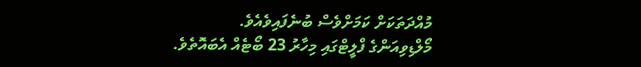މުއްދަތަކަށް ކަމަށްވެސް ބުނެފައިވެއެވެ.
މޯލްޑިވިއަންގެ ފްލީޓްގައި މިހާރު 23 ބޯޓެއް އެބައޮތެވެ.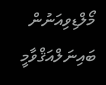މޯލްޑިވިއަނުން ބައިނަލްއަޤްވާމީ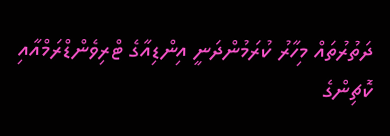ދަތުރުތައް މިހާރު ކުރަމުންދަނީ އިންޑިއާގެ ޓްރިވެންޑްރަމްއާއި ކޮޗިންގެ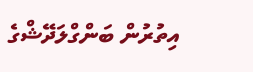އިތުރުން ބަންގްލަދޭޝްގެ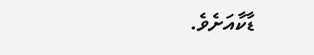ޑާކާއަށެވެ.